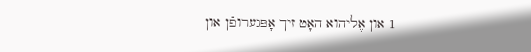1 און אֶליהוא האָט זיך אָפּגערופֿן און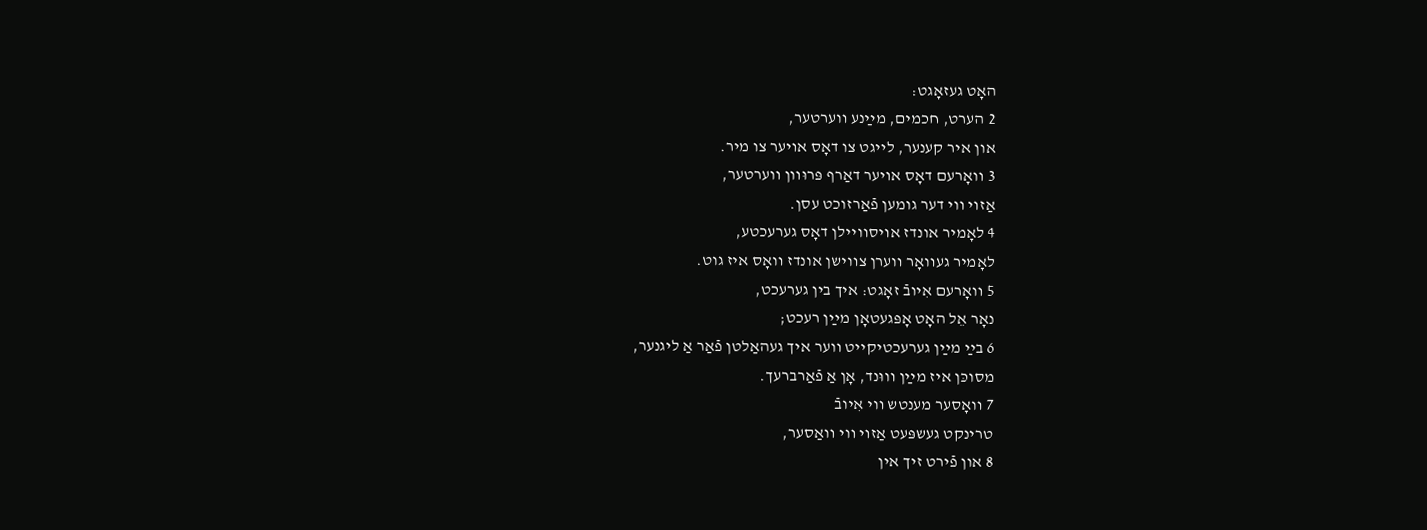האָט געזאָגט:
2 הערט, חכמים, מײַנע װערטער,
און איר קענער, לײגט צו דאָס אױער צו מיר.
3 װאָרעם דאָס אױער דאַרף פּרוּװן װערטער,
אַזױ װי דער גומען פֿאַרזוכט עסן.
4 לאָמיר אונדז אױסװײלן דאָס גערעכטע,
לאָמיר געװאָר װערן צװישן אונדז װאָס איז גוט.
5 װאָרעם אִיובֿ זאָגט: איך בין גערעכט,
נאָר אֵל האָט אָפּגעטאָן מײַן רעכט;
6 בײַ מײַן גערעכטיקײט װער איך געהאַלטן פֿאַר אַ ליגנער,
מסוכּן איז מײַן װוּנד, אָן אַ פֿאַרברעך.
7 װאָסער מענטש װי אִיובֿ
טרינקט געשפּעט אַזױ װי װאַסער,
8 און פֿירט זיך אין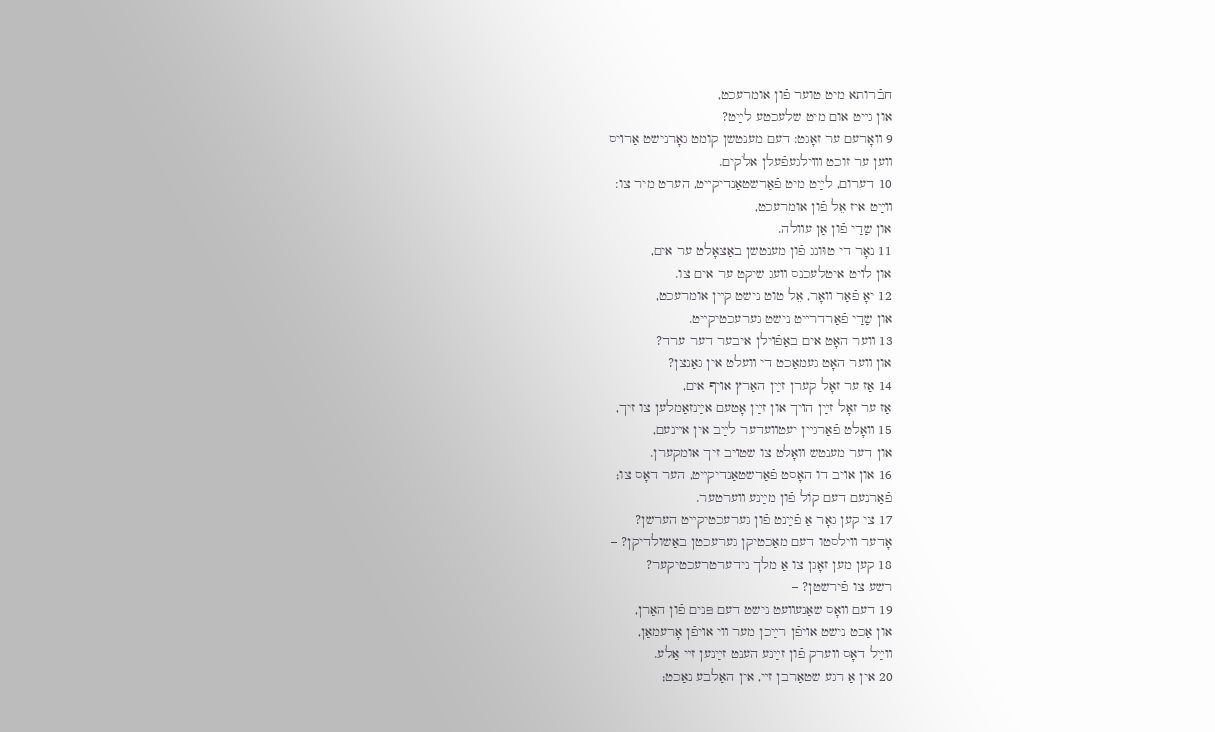חבֿרותא מיט טוער פֿון אומרעכט,
און גײט אום מיט שלעכטע לײַט?
9 װאָרעם ער זאָגט: דעם מענטשן קומט גאָרנישט אַרױס
װען ער זוכט װױלגעפֿעלן אלֹקים.
10 דערום, לײַט מיט פֿאַרשטאַנדיקײט, הערט מיר צו:
װײַט איז אֵל פֿון אומרעכט,
און שַדַי פֿון אַן עװלה.
11 נאָר די טוּונג פֿון מענטשן באַצאָלט ער אים,
און לױט איטלעכנס װעג שיקט ער אים צו.
12 יאָ פֿאַר װאָר, אֵל טוט נישט קײן אומרעכט,
און שַדַי פֿאַרדרײט נישט גערעכטיקײט.
13 װער האָט אים באַפֿױלן איבער דער ערד?
און װער האָט געמאַכט די װעלט אין גאַנצן?
14 אַז ער זאָל קערן זײַן האַרץ אױף אים,
אַז ער זאָל זײַן הױך און זײַן אָטעם אײַנזאַמלען צו זיך,
15 װאָלט פֿאַרגײן יעטװעדער לײַב אין אײנעם,
און דער מענטש װאָלט צו שטױב זיך אומקערן.
16 און אױב דו האָסט פֿאַרשטאַנדיקײט, הער דאָס צו;
פֿאַרנעם דעם קֹול פֿון מײַנע װערטער.
17 צי קען גאָר אַ פֿײַנט פֿון גערעכטיקײט הערשן?
אָדער װילסטו דעם מאַכטיקן גערעכטן באַשולדיקן? –
18 קען מען זאָגן צו אַ מלך נידערטרעכטיקער?
רשע צו פֿירשטן? –
19 דעם װאָס שאַנעװעט נישט דעם פּנים פֿון האַרן,
און אַכט נישט אױפֿן רײַכן מער װי אױפֿן אָרעמאַן,
װײַל דאָס װערק פֿון זײַנע הענט זײַנען זײ אַלע.
20 אין אַ רגע שטאַרבן זײ, אין האַלבע נאַכט;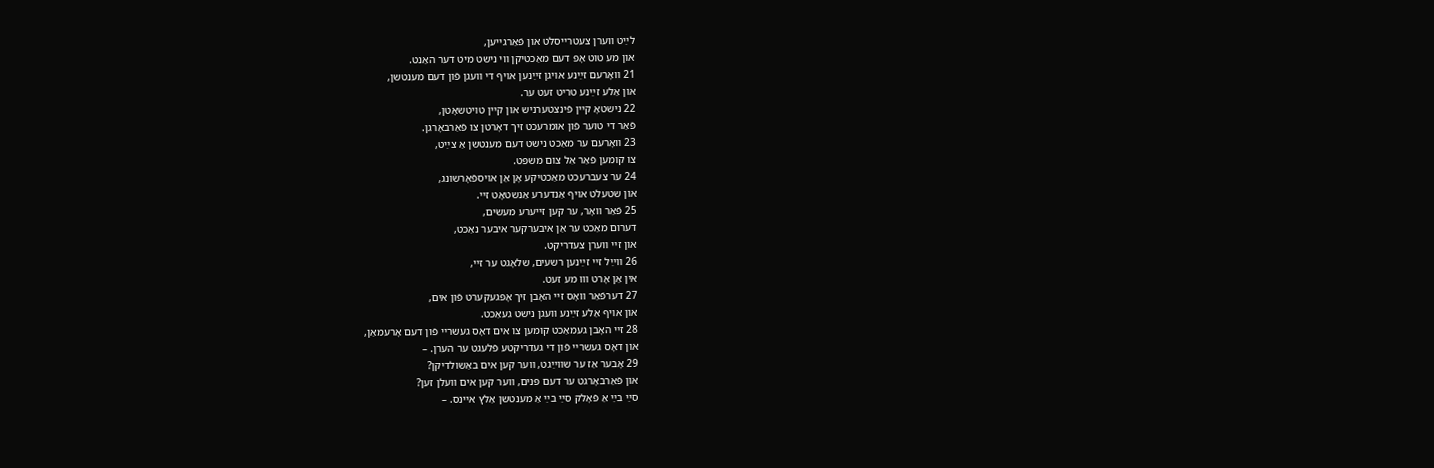לײַט װערן צעטרײסלט און פֿאַרגײען,
און מע טוט אָפּ דעם מאַכטיקן װי נישט מיט דער האַנט.
21 װאָרעם זײַנע אױגן זײַנען אױף די װעגן פֿון דעם מענטשן,
און אַלע זײַנע טריט זעט ער.
22 נישטאָ קײן פֿינצטערניש און קײן טױטשאָטן,
פֿאַר די טוער פֿון אומרעכט זיך דאָרטן צו פֿאַרבאָרגן.
23 װאָרעם ער מאַכט נישט דעם מענטשן אַ צײַט,
צו קומען פֿאַר אֵל צום משפּט.
24 ער צעברעכט מאַכטיקע אָן אַן אױספֿאָרשונג,
און שטעלט אױף אַנדערע אַנשטאָט זײ.
25 פֿאַר װאָר, ער קען זײערע מעשׂים,
דערום מאַכט ער אַן איבערקער איבער נאַכט,
און זײ װערן צעדריקט.
26 װײַל זײ זײַנען רשעים, שלאָגט ער זײ,
אין אַן אָרט װוּ מע זעט.
27 דערפֿאַר װאָס זײ האָבן זיך אָפּגעקערט פֿון אים,
און אױף אַלע זײַנע װעגן נישט געאַכט.
28 זײ האָבן געמאַכט קומען צו אים דאָס געשרײ פֿון דעם אָרעמאַן,
און דאָס געשרײ פֿון די געדריקטע פֿלעגט ער הערן. –
29 אָבער אַז ער שװײַגט, װער קען אים באַשולדיקן?
און פֿאַרבאָרגט ער דעם פּנים, װער קען אים װעלן זען?
סײַ בײַ אַ פֿאָלק סײַ בײַ אַ מענטשן אַלץ אײנס. –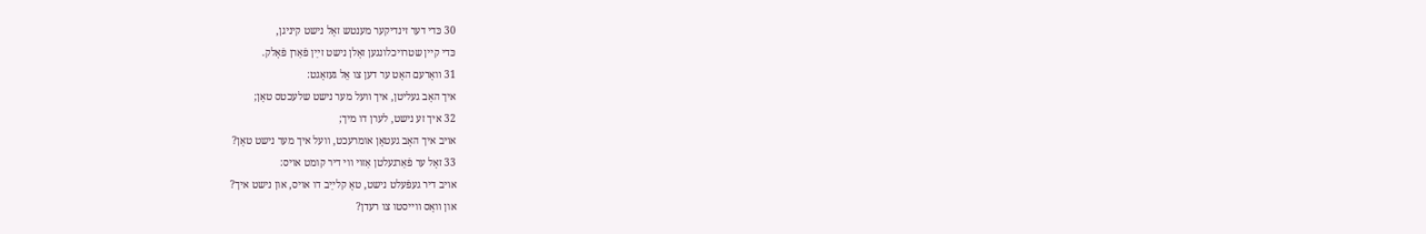30 כּדי דער זינדיקער מענטש זאָל נישט קיניגן,
כּדי קײן שטרױכלונגען זאָלן נישט זײַן פֿאַרן פֿאָלק.
31 װאָרעם האָט ער דען צו אֵל געזאָגט:
איך האָב געליטן, איך װעל מער נישט שלעכטס טאָן;
32 איך זע נישט, לערן דו מיך;
אױב איך האָב געטאָן אומרעכט, װעל איך מער נישט טאָן?
33 זאָל ער פֿאַרגעלטן אַזױ װי דיר קומט אױס:
אױב דיר געפֿעלט נישט, טאָ קלײַב דו אױס, און נישט איך?
און װאָס װײסטו צו רעדן?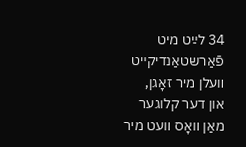34 לײַט מיט פֿאַרשטאַנדיקײט װעלן מיר זאָגן,
און דער קלוגער מאַן װאָס װעט מיר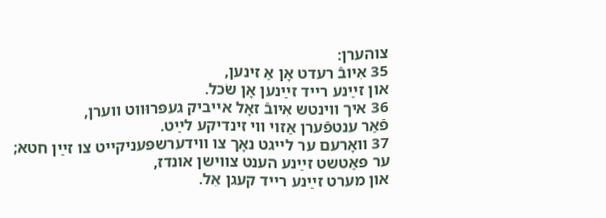צוהערן:
35 אִיובֿ רעדט אָן אַ זינען,
און זײַנע רײד זײַנען אָן שׂכל.
36 איך װינטש אִיובֿ זאָל אײביק געפּרוּװט װערן,
פֿאַר ענטפֿערן אַזױ װי זינדיקע לײַט.
37 װאָרעם ער לײגט נאָך צו װידערשפּעניקײט צו זײַן חטא;
ער פּאַטשט זײַנע הענט צװישן אונדז,
און מערט זײַנע רײד קעגן אֵל.